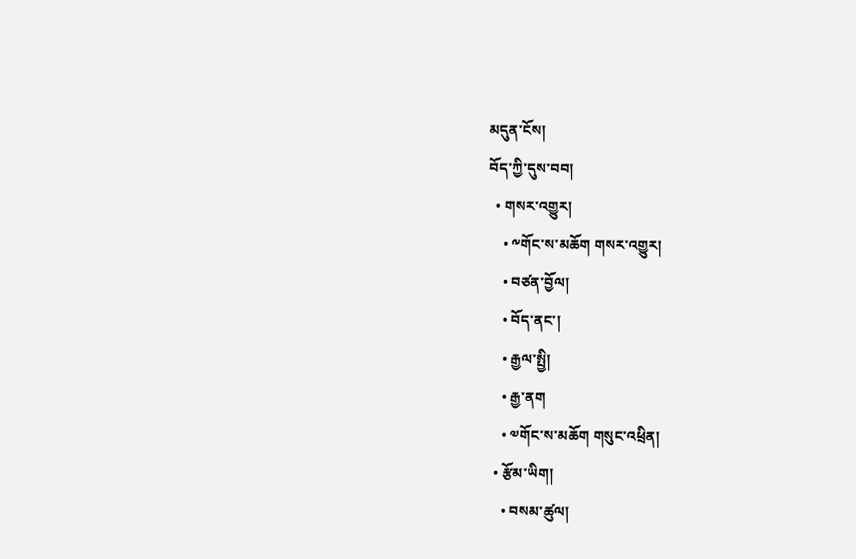མདུན་ངོས།
བོད་ཀྱི་དུས་བབ།
  • གསར་འགྱུར།
    • ༸གོང་ས་མཆོག གསར་འགྱུར།
    • བཙན་བྱོལ།
    • བོད་ནང་།
    • རྒྱལ་སྤྱི།
    • རྒྱ་ནག
    • ༧གོང་ས་མཆོག གསུང་འཕྲིན།
  • རྩོམ་ཡིག།
    • བསམ་ཚུལ།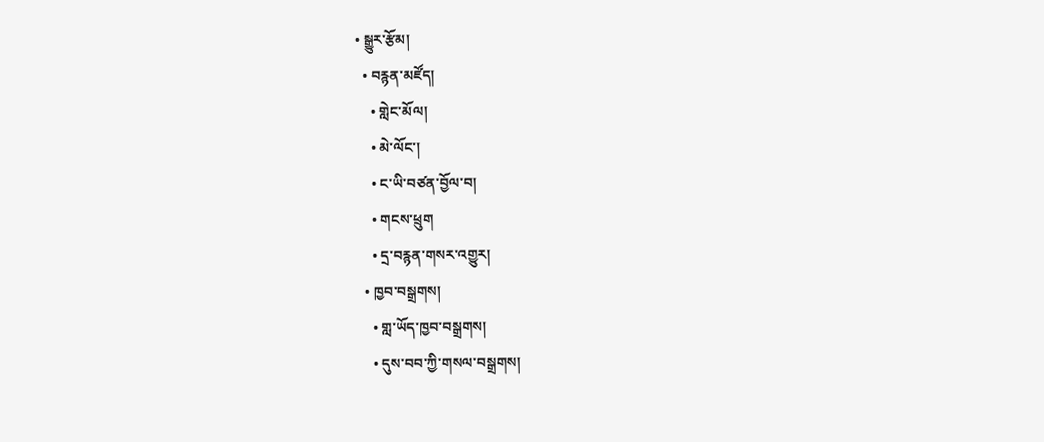• སྒྱུར་རྩོམ།
  • བརྙན་མཛོད།
    • གླེང་མོལ།
    • མེ་ལོང་།
    • ང་ཡི་བཙན་བྱོལ་བ།
    • གངས་ཕྲུག
    • དྲ་བརྙན་གསར་འགྱུར།
  • ཁྱབ་བསྒྲགས།
    • གླ་ཡོད་ཁྱབ་བསྒྲགས།
    • དུས་བབ་ཀྱི་གསལ་བསྒྲགས།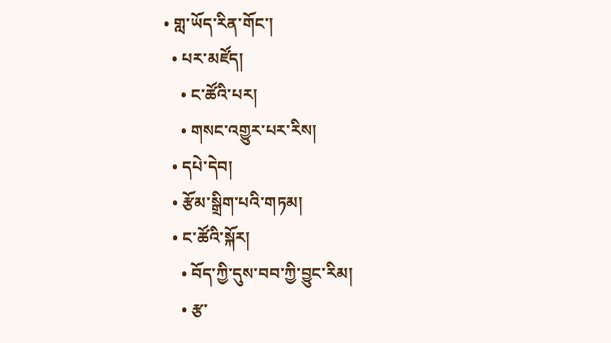• གླ་ཡོད་རིན་གོང་།
  • པར་མཛོད།
    • ང་ཚོའི་པར།
    • གསང་འགྱུར་པར་རིས།
  • དཔེ་དེབ།
  • རྩོམ་སྒྲིག་པའི་གཏམ།
  • ང་ཚོའི་སྐོར།
    • བོད་ཀྱི་དུས་བབ་ཀྱི་བྱུང་རིམ།
    • རྩ་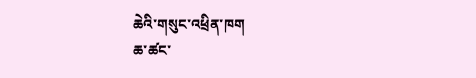ཆེའི་གསུང་འཕྲིན་ཁག
ཆ་ཚང་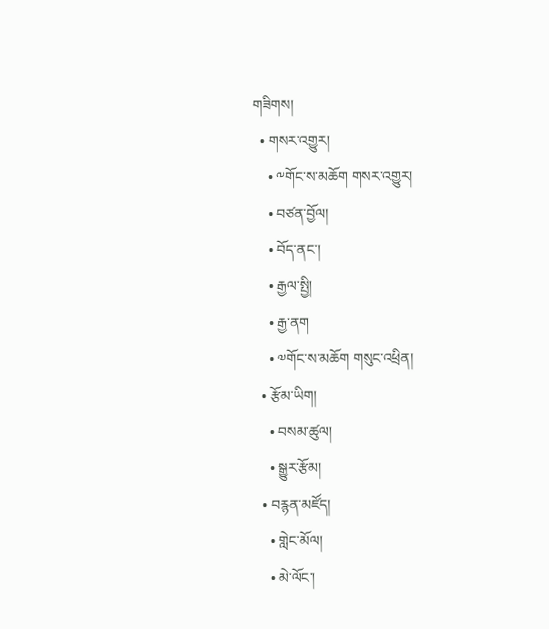གཟིགས།
  • གསར་འགྱུར།
    • ༸གོང་ས་མཆོག གསར་འགྱུར།
    • བཙན་བྱོལ།
    • བོད་ནང་།
    • རྒྱལ་སྤྱི།
    • རྒྱ་ནག
    • ༧གོང་ས་མཆོག གསུང་འཕྲིན།
  • རྩོམ་ཡིག།
    • བསམ་ཚུལ།
    • སྒྱུར་རྩོམ།
  • བརྙན་མཛོད།
    • གླེང་མོལ།
    • མེ་ལོང་།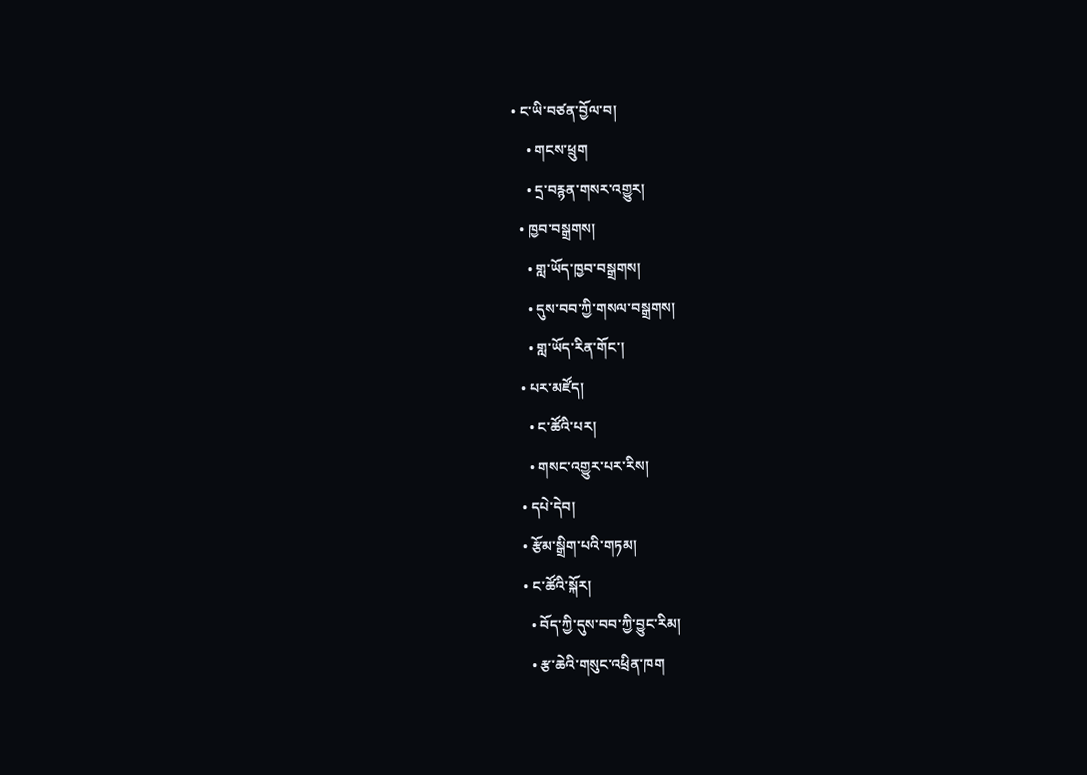• ང་ཡི་བཙན་བྱོལ་བ།
    • གངས་ཕྲུག
    • དྲ་བརྙན་གསར་འགྱུར།
  • ཁྱབ་བསྒྲགས།
    • གླ་ཡོད་ཁྱབ་བསྒྲགས།
    • དུས་བབ་ཀྱི་གསལ་བསྒྲགས།
    • གླ་ཡོད་རིན་གོང་།
  • པར་མཛོད།
    • ང་ཚོའི་པར།
    • གསང་འགྱུར་པར་རིས།
  • དཔེ་དེབ།
  • རྩོམ་སྒྲིག་པའི་གཏམ།
  • ང་ཚོའི་སྐོར།
    • བོད་ཀྱི་དུས་བབ་ཀྱི་བྱུང་རིམ།
    • རྩ་ཆེའི་གསུང་འཕྲིན་ཁག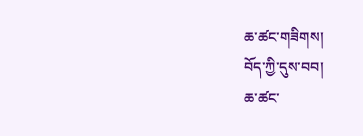ཆ་ཚང་གཟིགས།
བོད་ཀྱི་དུས་བབ།
ཆ་ཚང་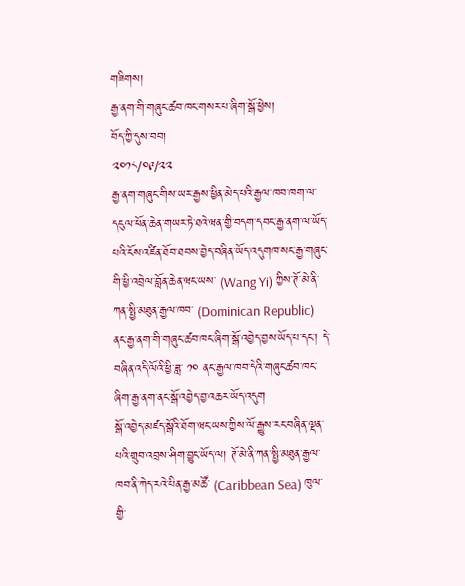གཟིགས།
རྒྱ་ནག་གི་གཞུང་ཚབ་ཁང་གསར་པ་ཞིག་སྒོ་ཕྱེས།
བོད་ཀྱི་དུས་བབ།
༢༠༡༨/༠༩/༢༢
རྒྱ་ནག་གཞུང་གིས་ཡར་རྒྱས་ཕྱིན་མེད་པའི་རྒྱལ་ཁབ་ཁག་ལ་དངུལ་ཕོན་ཆེན་གཡར་ཏེ་ཐའེ་ཝན་གྱི་བདག་དབང་རྒྱ་ནག་ལ་ཡོད་པའི་ངོས་འཛིན་ཐོབ་ཐབས་བྱེད་བཞིན་ཡོད་འདུགཁ་སང་རྒྱ་གཞུང་གི་ཕྱི་འབྲེལ་བློན་ཆེན་ཝང་ཡས་ (Wang Yi) ཀྱིས་ཊོ་མེ་ནི་ཀན་སྤྱི་མཐུན་རྒྱལ་ཁབ་ (Dominican Republic) ནང་རྒྱ་ནག་གི་གཞུང་ཚབ་ཁང་ཞིག་སྒོ་འབྱེད་བྱས་ཡོད་པ་དང་། དེ་བཞིན་འདི་ལོའི་ཕྱི་ཟླ་ ༡༠ ནང་རྒྱལ་ཁབ་དེའི་གཞུང་ཚབ་ཁང་ཞིག་རྒྱ་ནག་ནང་སྒོ་འབྱེད་བྱ་འཆར་ཡོད་འདུག
སྒོ་འབྱེད་མཛད་སྒོའི་ཐོག་ཝང་ཡས་ཀྱིས་ལོ་རྒྱུས་རང་བཞིན་ལྡན་པའི་གྲུབ་འབྲས་ཤིག་བྱུང་ཡོད་ལ། ཊོ་མེ་ནི་ཀན་སྤྱི་མཐུན་རྒྱལ་ཁབ་ནི་ཀེད་རའེ་པིན་རྒྱ་མཚོ་ (Caribbean Sea) ཁུལ་གྱི་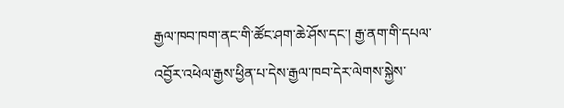རྒྱལ་ཁབ་ཁག་ནང་གི་ཚོང་ཤག་ཆེ་ཤོས་དང་། རྒྱ་ནག་གི་དཔལ་འབྱོར་འཕེལ་རྒྱས་ཕྱིན་པ་དེས་རྒྱལ་ཁབ་དེར་ལེགས་སྐྱེས་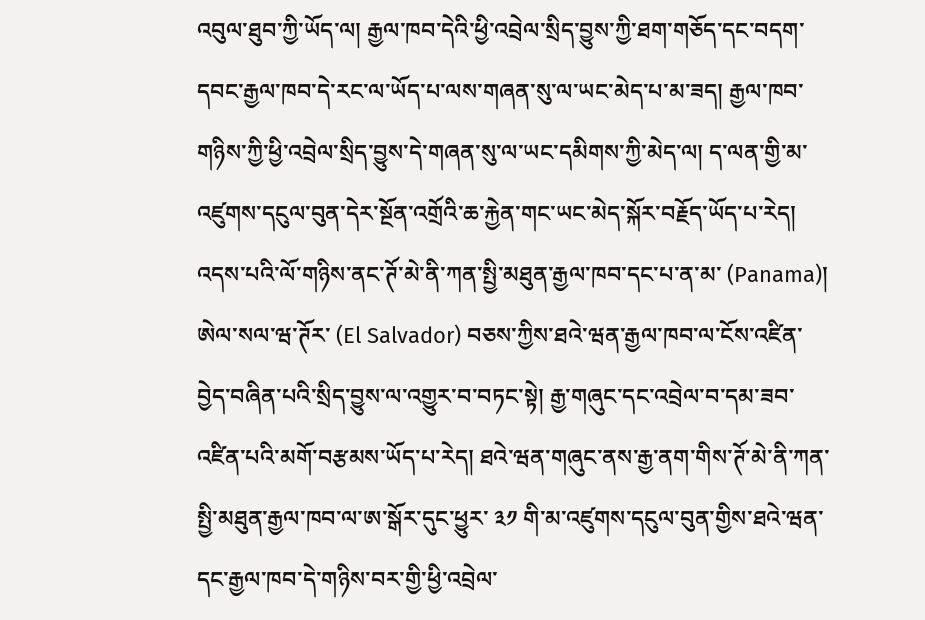འབུལ་ཐུབ་ཀྱི་ཡོད་ལ། རྒྱལ་ཁབ་དེའི་ཕྱི་འབྲེལ་སྲིད་བྱུས་ཀྱི་ཐག་གཅོད་དང་བདག་དབང་རྒྱལ་ཁབ་དེ་རང་ལ་ཡོད་པ་ལས་གཞན་སུ་ལ་ཡང་མེད་པ་མ་ཟད། རྒྱལ་ཁབ་གཉིས་ཀྱི་ཕྱི་འབྲེལ་སྲིད་བྱུས་དེ་གཞན་སུ་ལ་ཡང་དམིགས་ཀྱི་མེད་ལ། ད་ལན་གྱི་མ་འཛུགས་དངུལ་བུན་དེར་སྔོན་འགྲོའི་ཆ་རྐྱེན་གང་ཡང་མེད་སྐོར་བརྗོད་ཡོད་པ་རེད།
འདས་པའི་ལོ་གཉིས་ནང་ཊོ་མེ་ནི་ཀན་སྤྱི་མཐུན་རྒྱལ་ཁབ་དང་པ་ན་མ་ (Panama)། ཨེལ་སལ་ཝ་ཊོར་ (El Salvador) བཅས་ཀྱིས་ཐའེ་ཝན་རྒྱལ་ཁབ་ལ་ངོས་འཛིན་བྱེད་བཞིན་པའི་སྲིད་བྱུས་ལ་འགྱུར་བ་བཏང་སྟེ། རྒྱ་གཞུང་དང་འབྲེལ་བ་དམ་ཟབ་འཛིན་པའི་མགོ་བརྩམས་ཡོད་པ་རེད། ཐའེ་ཝན་གཞུང་ནས་རྒྱ་ནག་གིས་ཊོ་མེ་ནི་ཀན་སྤྱི་མཐུན་རྒྱལ་ཁབ་ལ་ཨ་སྒོར་དུང་ཕྱུར་ ༣༡ གི་མ་འཛུགས་དངུལ་བུན་གྱིས་ཐའེ་ཝན་དང་རྒྱལ་ཁབ་དེ་གཉིས་བར་གྱི་ཕྱི་འབྲེལ་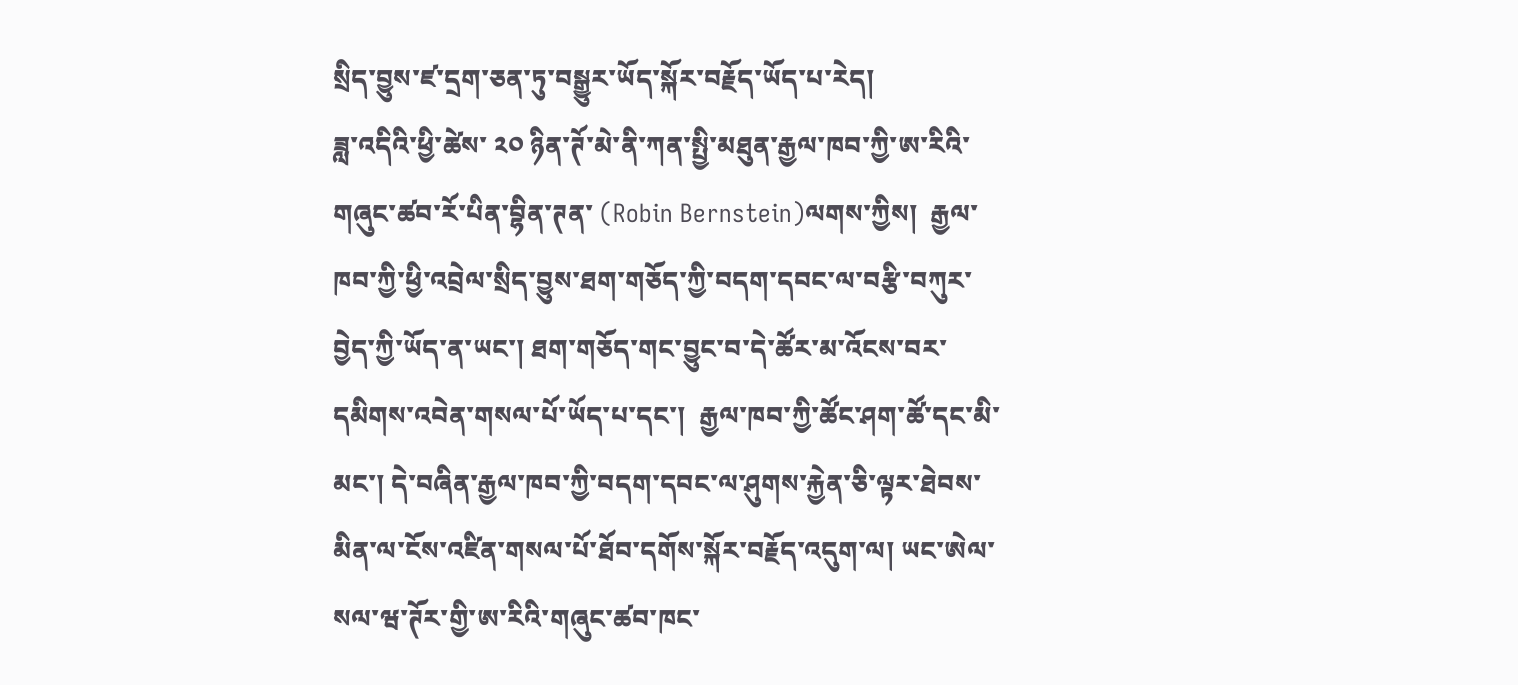སྲིད་བྱུས་ཛ་དྲག་ཅན་ཏུ་བསྒྱུར་ཡོད་སྐོར་བརྗོད་ཡོད་པ་རེད།
ཟླ་འདིའི་ཕྱི་ཚེས་ ༢༠ ཉིན་ཊོ་མེ་ནི་ཀན་སྤྱི་མཐུན་རྒྱལ་ཁབ་ཀྱི་ཨ་རིའི་གཞུང་ཚབ་རོ་པིན་བྷིན་ཊན་ (Robin Bernstein)ལགས་ཀྱིས།  རྒྱལ་ཁབ་ཀྱི་ཕྱི་འབྲེལ་སྲིད་བྱུས་ཐག་གཅོད་ཀྱི་བདག་དབང་ལ་བརྩི་བཀུར་བྱེད་ཀྱི་ཡོད་ན་ཡང་། ཐག་གཅོད་གང་བྱུང་བ་དེ་ཚོར་མ་འོངས་བར་དམིགས་འབེན་གསལ་པོ་ཡོད་པ་དང་།  རྒྱལ་ཁབ་ཀྱི་ཚོང་ཤག་ཚོ་དང་མི་མང་། དེ་བཞིན་རྒྱལ་ཁབ་ཀྱི་བདག་དབང་ལ་ཤུགས་རྐྱེན་ཅི་ལྟར་ཐེབས་མིན་ལ་ངོས་འཛིན་གསལ་པོ་ཐོབ་དགོས་སྐོར་བརྗོད་འདུག་ལ། ཡང་ཨེལ་སལ་ཝ་ཊོར་གྱི་ཨ་རིའི་གཞུང་ཚབ་ཁང་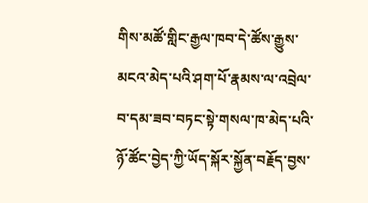གིས་མཚོ་གླིང་རྒྱལ་ཁབ་དེ་ཚོས་རྒྱུས་མངའ་མེད་པའི་ཤག་པོ་རྣམས་ལ་འབྲེལ་བ་དམ་ཟབ་བཏང་སྟེ་གསལ་ཁ་མེད་པའི་ཉོ་ཚོང་བྱེད་ཀྱི་ཡོད་སྐོར་སྐྱོན་བརྗོད་བྱས་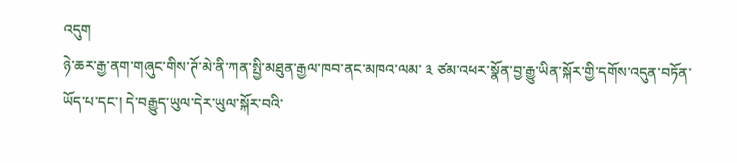འདུག
ཉེ་ཆར་རྒྱ་ནག་གཞུང་གིས་ཊོ་མེ་ནི་ཀན་སྤྱི་མཐུན་རྒྱལ་ཁབ་ནང་མཁའ་ལམ་ ༣ ཙམ་འཕར་སྣོན་བྱ་རྒྱུ་ཡིན་སྐོར་གྱི་དགོས་འདུན་བཏོན་ཡོད་པ་དང་། དེ་བརྒྱུད་ཡུལ་དེར་ཡུལ་སྐོར་བའི་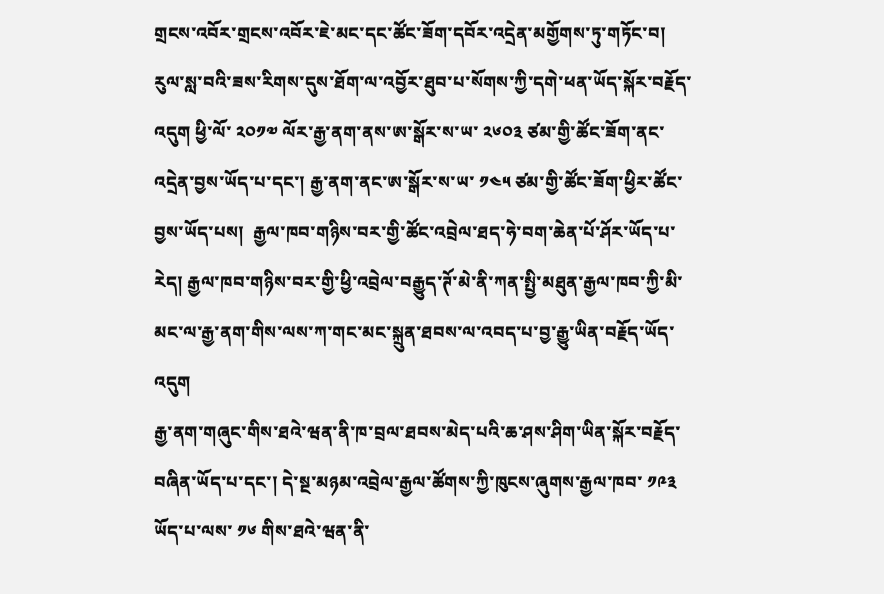གྲངས་འབོར་གྲངས་འབོར་ཇེ་མང་དང་ཚོང་ཟོག་དབོར་འདྲེན་མགྱོགས་ཏུ་གཏོང་བ། རུལ་སླ་བའི་ཟས་རིགས་དུས་ཐོག་ལ་འབྱོར་ཐུབ་པ་སོགས་ཀྱི་དགེ་ཕན་ཡོད་སྐོར་བརྗོད་འདུག ཕྱི་ལོ་ ༢༠༡༧ ལོར་རྒྱ་ནག་ནས་ཨ་སྒོར་ས་ཡ་ ༢༦༠༣ ཙམ་གྱི་ཚོང་ཟོག་ནང་འདྲེན་བྱས་ཡོད་པ་དང་། རྒྱ་ནག་ནང་ཨ་སྒོར་ས་ཡ་ ༡༤༥ ཙམ་གྱི་ཚོང་ཟོག་ཕྱིར་ཚོང་བྱས་ཡོད་པས།  རྒྱལ་ཁབ་གཉིས་བར་གྱི་ཚོང་འབྲེལ་ཐད་ཧེ་བག་ཆེན་པོ་ཤོར་ཡོད་པ་རེད། རྒྱལ་ཁབ་གཉིས་བར་གྱི་ཕྱི་འབྲེལ་བརྒྱུད་ཊོ་མེ་ནི་ཀན་སྤྱི་མཐུན་རྒྱལ་ཁབ་ཀྱི་མི་མང་ལ་རྒྱ་ནག་གིས་ལས་ཀ་གང་མང་སྐྲུན་ཐབས་ལ་འབད་པ་བྱ་རྒྱུ་ཡིན་བརྗོད་ཡོད་འདུག
རྒྱ་ནག་གཞུང་གིས་ཐའེ་ཝན་ནི་ཁ་བྲལ་ཐབས་མེད་པའི་ཆ་ཤས་ཤིག་ཡིན་སྐོར་བརྗོད་བཞིན་ཡོད་པ་དང་། དེ་སྔ་མཉམ་འབྲེལ་རྒྱལ་ཚོགས་ཀྱི་ཁུངས་ཞུགས་རྒྱལ་ཁབ་ ༡༩༣ ཡོད་པ་ལས་ ༡༦ གིས་ཐའེ་ཝན་ནི་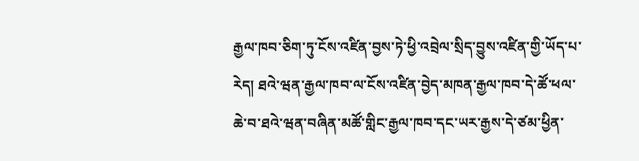རྒྱལ་ཁབ་ཅིག་ཏུ་ངོས་འཛིན་བྱས་ཏེ་ཕྱི་འབྲེལ་སྲིད་བྱུས་འཛིན་གྱི་ཡོད་པ་རེད། ཐའེ་ཝན་རྒྱལ་ཁབ་ལ་ངོས་འཛིན་བྱེད་མཁན་རྒྱལ་ཁབ་དེ་ཚོ་ཕལ་ཆེ་བ་ཐའེ་ཝན་བཞིན་མཚོ་གླིང་རྒྱལ་ཁབ་དང་ཡར་རྒྱས་དེ་ཙམ་ཕྱིན་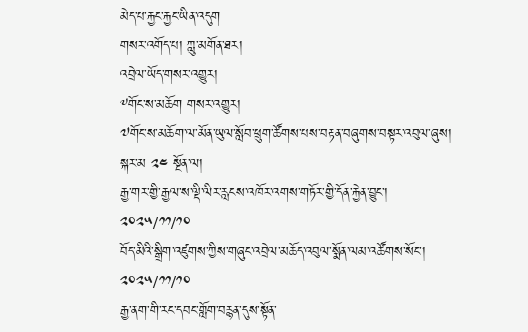མེད་པ་རྐྱང་རྐྱང་ཡིན་འདུག
གསར་འགོད་པ། ཀླུ་མགོན་ཐར།
འབྲེལ་ཡོད་གསར་འགྱུར།
༸གོང་ས་མཆོག གསར་འགྱུར།
༧གོང་ས་མཆོག་ལ་མོན་ཡུལ་སློབ་ཕྲུག་ཚོགས་པས་བརྟན་བཞུགས་བསྟར་འབུལ་ཞུས།
སྐར་མ ༢༤ སྔོན་ལ།
རྒྱ་གར་གྱི་རྒྱལ་ས་ལྡི་ལིར་རླངས་འཁོར་འགས་གཏོར་གྱི་དོན་རྐྱེན་བྱུང་།
༢༠༢༥/༡༡/༡༠
བོད་མིའི་སྒྲིག་འཛུགས་ཀྱིས་གཞུང་འབྲེལ་མཆོད་འབུལ་སྨོན་ལམ་འཚོགས་སོང་།
༢༠༢༥/༡༡/༡༠
རྒྱ་ནག་གི་རང་དབང་གློག་བརྙན་དུས་སྟོན་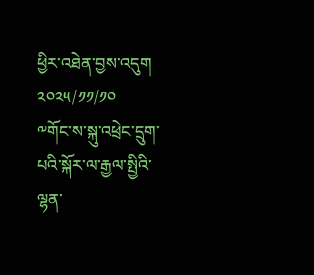ཕྱིར་འཐེན་བྱས་འདུག
༢༠༢༥/༡༡/༡༠
༸གོང་ས་སྐུ་འཕྲེང་དྲུག་པའི་སྐོར་ལ་རྒྱལ་སྤྱིའི་ལྷན་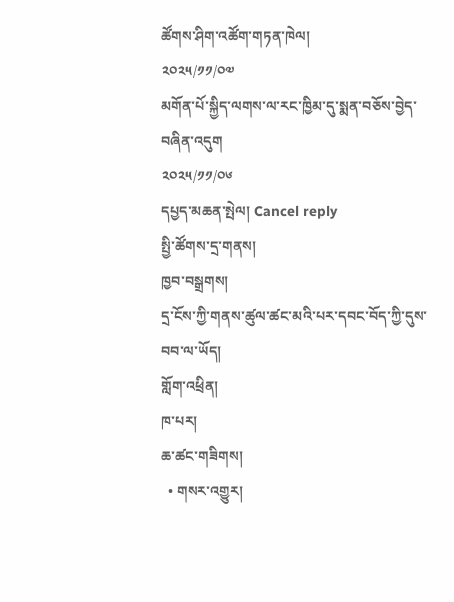ཚོགས་ཤིག་འཚོག་གཏན་ཁེལ།
༢༠༢༥/༡༡/༠༧
མགོན་པོ་སྐྱིད་ལགས་ལ་རང་ཁྱིམ་དུ་སྨན་བཅོས་བྱེད་བཞིན་འདུག
༢༠༢༥/༡༡/༠༦
དཔྱད་མཆན་སྤེལ། Cancel reply
སྤྱི་ཚོགས་དྲ་གནས།
ཁྱབ་བསྒྲགས།
དྲ་ངོས་ཀྱི་གནས་ཚུལ་ཚང་མའི་པར་དབང་བོད་ཀྱི་དུས་བབ་ལ་ཡོད།
གློག་འཕྲིན།
ཁ་པར།
ཆ་ཚང་གཟིགས།
  • གསར་འགྱུར།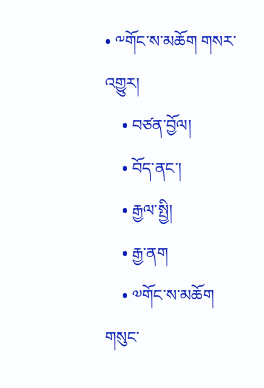• ༸གོང་ས་མཆོག གསར་འགྱུར།
    • བཙན་བྱོལ།
    • བོད་ནང་།
    • རྒྱལ་སྤྱི།
    • རྒྱ་ནག
    • ༧གོང་ས་མཆོག གསུང་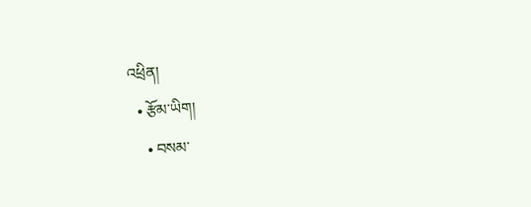འཕྲིན།
  • རྩོམ་ཡིག།
    • བསམ་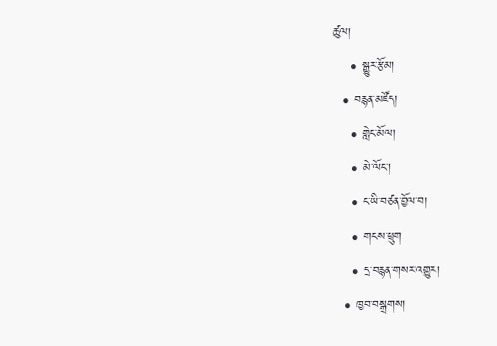ཚུལ།
    • སྒྱུར་རྩོམ།
  • བརྙན་མཛོད།
    • གླེང་མོལ།
    • མེ་ལོང་།
    • ང་ཡི་བཙན་བྱོལ་བ།
    • གངས་ཕྲུག
    • དྲ་བརྙན་གསར་འགྱུར།
  • ཁྱབ་བསྒྲགས།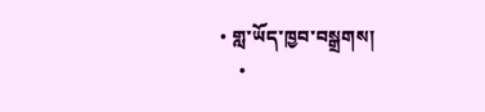• གླ་ཡོད་ཁྱབ་བསྒྲགས།
    •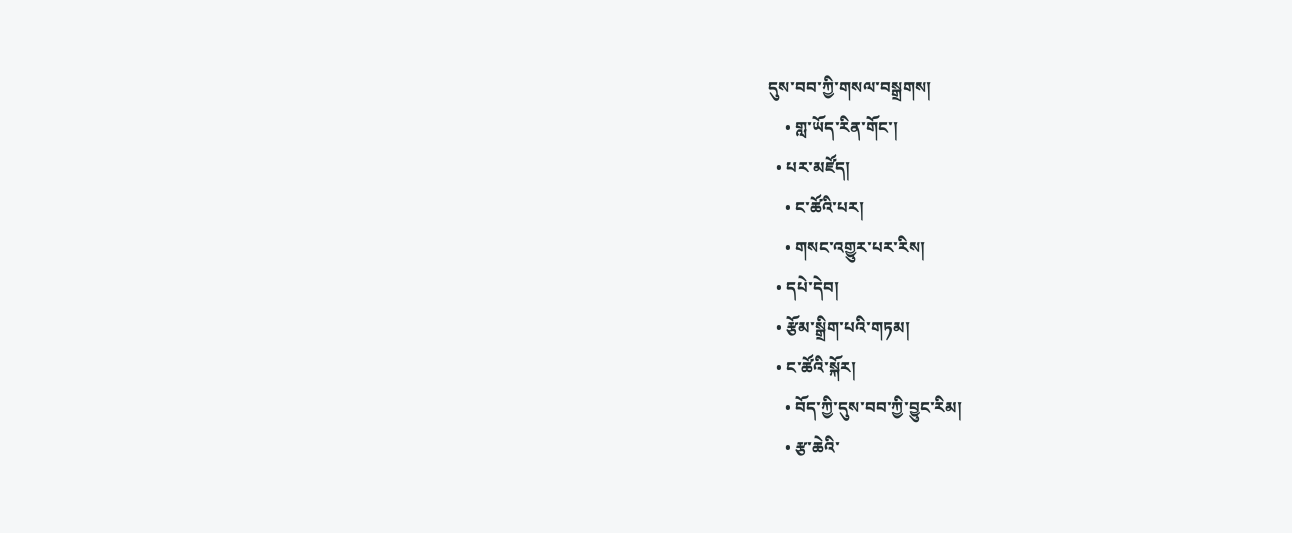དུས་བབ་ཀྱི་གསལ་བསྒྲགས།
    • གླ་ཡོད་རིན་གོང་།
  • པར་མཛོད།
    • ང་ཚོའི་པར།
    • གསང་འགྱུར་པར་རིས།
  • དཔེ་དེབ།
  • རྩོམ་སྒྲིག་པའི་གཏམ།
  • ང་ཚོའི་སྐོར།
    • བོད་ཀྱི་དུས་བབ་ཀྱི་བྱུང་རིམ།
    • རྩ་ཆེའི་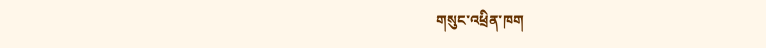གསུང་འཕྲིན་ཁག